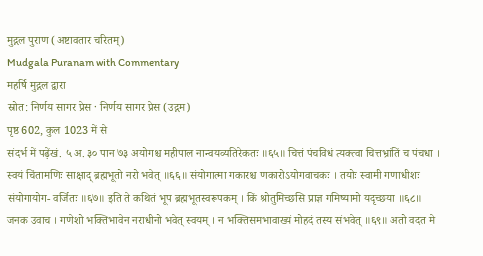मुद्गल पुराण (अष्टावतार चरितम्)
Mudgala Puranam with Commentary
महर्षि मुद्गल द्वारा
स्रोत: निर्णय सागर प्रेस · निर्णय सागर प्रेस (उद्गम)
पृष्ठ 602, कुल 1023 में से
संदर्भ में पढ़ेंखं. ५ अ. ३० पान ७३ अयोगश्च महीपाल नान्वयव्यतिरेकतः ॥६५॥ चित्तं पंचविधं त्यक्त्वा चित्तभ्रांतिं च पंचधा । स्वयं चिंतामणिः साक्षाद् ब्रह्मभूतो नरो भवेत् ॥६६॥ संयोगात्मा गकारश्च णकारोऽयोगवाचकः । तयोः स्वामी गणाधीशः संयोगायोग- वर्जितः ॥६७॥ इति ते कथितं भूप ब्रह्मभूतस्वरूपकम् । किं श्रोतुमिच्छसि प्राज्ञ गमिष्यामो यदृच्छया ॥६८॥ जनक उवाच । गणेशो भक्तिभावेन नराधीनो भवेत् स्वयम् । न भक्तिसमभावाख्यं मोहदं तस्य संभवेत् ॥६९॥ अतो वदत मे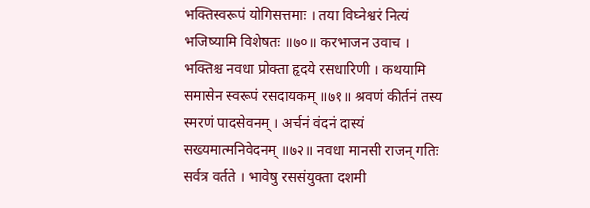भक्तिस्वरूपं योगिसत्तमाः । तया विघ्नेश्वरं नित्यं भजिष्यामि विशेषतः ॥७०॥ करभाजन उवाच । भक्तिश्च नवधा प्रोक्ता हृदये रसधारिणी । कथयामि समासेन स्वरूपं रसदायकम् ॥७१॥ श्रवणं कीर्तनं तस्य स्मरणं पादसेवनम् । अर्चनं वंदनं दास्यं सख्यमात्मनिवेदनम् ॥७२॥ नवधा मानसी राजन् गतिः सर्वत्र वर्तते । भावेषु रससंयुक्ता दशमी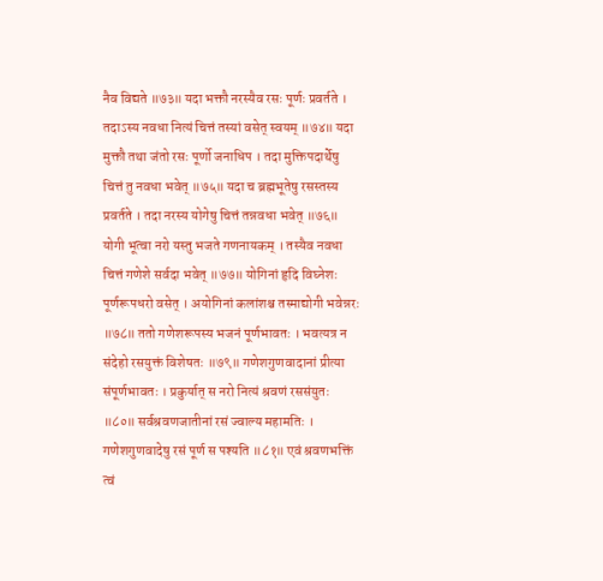नैव विद्यते ॥७३॥ यदा भक्तौ नरस्यैव रसः पूर्णः प्रवर्तते । तदाऽस्य नवधा नित्यं चित्तं तस्यां वसेत् स्वयम् ॥७४॥ यदा मुक्तौ तथा जंतो रसः पूर्णो जनाधिप । तदा मुक्तिपदार्थेषु चित्तं तु नवधा भवेत् ॥७५॥ यदा च ब्रह्मभूतेषु रसस्तस्य प्रवर्तते । तदा नरस्य योगेषु चित्तं तन्नवधा भवेत् ॥७६॥ योगी भूत्वा नरो यस्तु भजते गणनायकम् । तस्यैव नवधा चित्तं गणेशे सर्वदा भवेत् ॥७७॥ योगिनां हृदि विघ्नेशः पूर्णरूपधरो वसेत् । अयोगिनां कलांशश्च तस्माद्योगी भवेन्नरः ॥७८॥ ततो गणेशरूपस्य भजनं पूर्णभावतः । भवत्यत्र न संदेहो रसयुक्तं विशेषतः ॥७९॥ गणेशगुणवादानां प्रीत्या संपूर्णभावतः । प्रकुर्यात् स नरो नित्यं श्रवणं रससंयुतः ॥८०॥ सर्वश्रवणजातीनां रसं ज्वाल्य महामतिः । गणेशगुणवादेषु रसं पूर्ण स पश्यति ॥८१॥ एवं श्रवणभक्तिं त्वं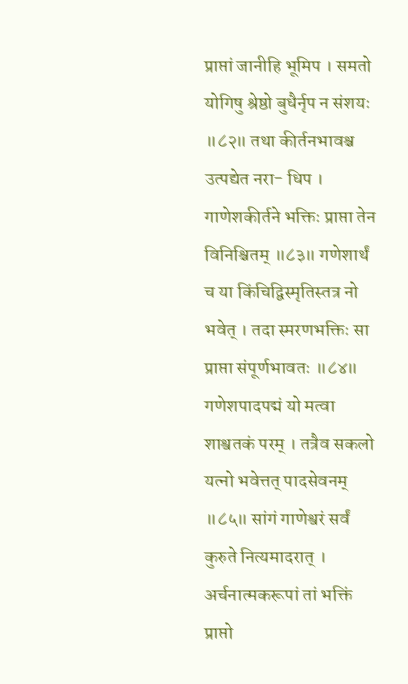प्राप्तां जानीहि भूमिप । समतो योगिषु श्रेष्ठो बुधैर्नृप न संशयः ॥८२॥ तथा कीर्तनभावश्च उत्पद्येत नरा- धिप । गाणेशकीर्तने भक्तिः प्राप्ता तेन विनिश्चितम् ॥८३॥ गणेशार्थं च या किंचिद्विस्मृतिस्तत्र नो भवेत् । तदा स्मरणभक्तिः सा प्राप्ता संपूर्णभावतः ॥८४॥ गणेशपादपद्मं यो मत्वा शाश्वतकं परम् । तत्रैव सकलो यत्नो भवेत्तत् पादसेवनम् ॥८५॥ सांगं गाणेश्वरं सर्वं कुरुते नित्यमादरात् । अर्चनात्मकरूपां तां भक्तिं प्राप्तो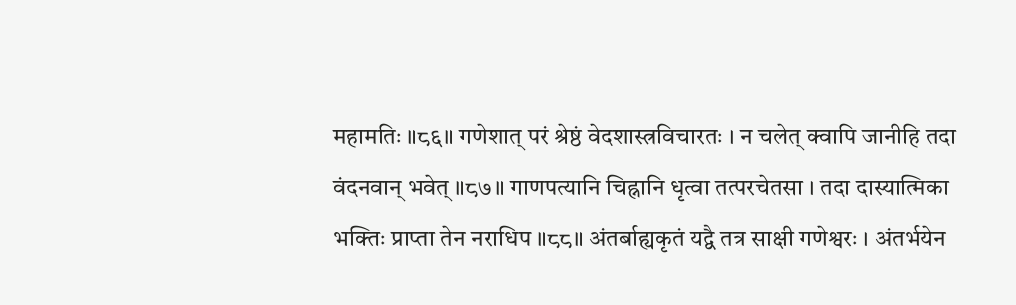महामतिः ॥८६॥ गणेशात् परं श्रेष्ठं वेदशास्त्रविचारतः । न चलेत् क्वापि जानीहि तदा वंदनवान् भवेत् ॥८७॥ गाणपत्यानि चिह्नानि धृत्वा तत्परचेतसा । तदा दास्यात्मिका भक्तिः प्राप्ता तेन नराधिप ॥८८॥ अंतर्बाह्यकृतं यद्वै तत्र साक्षी गणेश्वरः । अंतर्भयेन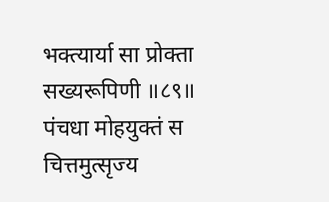भक्त्यार्या सा प्रोक्ता सख्यरूपिणी ॥८९॥ पंचधा मोहयुक्तं स चित्तमुत्सृज्य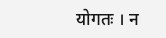योगतः । न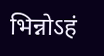भिन्नोऽहं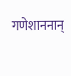गणेशाननान्